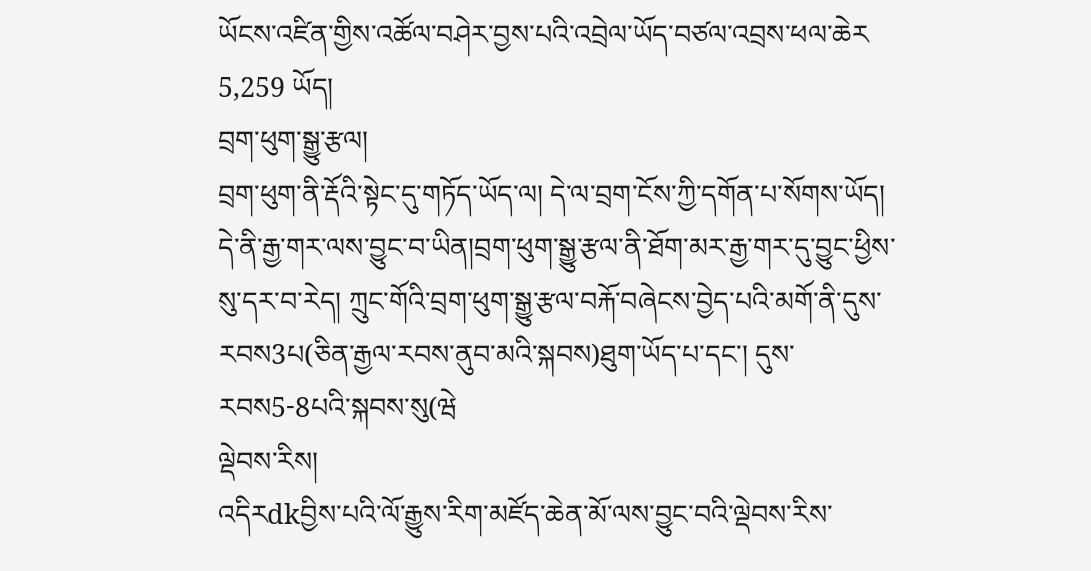ཡོངས་འཛིན་གྱིས་འཚོལ་བཤེར་བྱས་པའི་འབྲེལ་ཡོད་བཙལ་འབྲས་ཕལ་ཆེར 5,259 ཡོད།
བྲག་ཕུག་སྒྱུ་རྩལ།
བྲག་ཕུག་ནི་རྡོའི་སྟེང་དུ་གཏོད་ཡོད་ལ། དེ་ལ་བྲག་ངོས་ཀྱི་དགོན་པ་སོགས་ཡོད། དེ་ནི་རྒྱ་གར་ལས་བྱུང་བ་ཡིན།བྲག་ཕུག་སྒྱུ་རྩལ་ནི་ཐོག་མར་རྒྱ་གར་དུ་བྱུང་ཕྱིས་སུ་དར་བ་རེད། ཀྲུང་གོའི་བྲག་ཕུག་སྒྱུ་རྩལ་བརྐོ་བཞེངས་བྱེད་པའི་མགོ་ནི་དུས་རབས3པ(ཅིན་རྒྱལ་རབས་ནུབ་མའི་སྐབས)ཐུག་ཡོད་པ་དང་། དུས་རབས5-8པའི་སྐབས་སུ(ཝེ
ལྡེབས་རིས།
འདིརdkབྱིས་པའི་ལོ་རྒྱུས་རིག་མཛོད་ཆེན་མོ་ལས་བྱུང་བའི་ལྡེབས་རིས་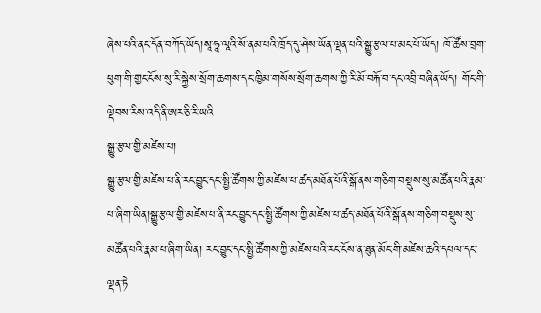ཞེས་པའི་ནང་དོན་བཀོད་ཡོད།སཱ་ཧཱ་ལཱའི་སོ་ནམ་པའི་ཁྲོད་དུ་ཤེས་ཡོན་ལྡན་པའི་སྒྱུ་རྩལ་པ་མང་པོ་ཡོད། ཁོ་ཚོས་བྲག་ཕུག་གི་གྱང་ངོས་སུ་རི་སྐྱེས་སྲོག་ཆགས་དང་ཁྱིམ་གསོས་སྲོག་ཆགས་ཀྱི་རི་མོ་བརྐོ་བ་དང་འབྲི་བཞིན་ཡོད། གོང་གི་ལྡེབས་རིས་འདི་ནི་ཨར་ཅི་རི་ཡའི
སྒྱུ་རྩལ་གྱི་མཛེས་པ།
སྒྱུ་རྩལ་གྱི་མཛེས་པ་ནི་རང་བྱུང་དང་སྤྱི་ཚོགས་ཀྱི་མཛེས་པ་ཚད་མཐོན་པོའི་སྒོ་ནས་གཅིག་བསྡུས་སུ་མཚོན་པའི་རྣམ་པ་ཞིག་ཡིན།སྒྱུ་རྩལ་གྱི་མཛེས་པ་ནི་རང་བྱུང་དང་སྤྱི་ཚོགས་ཀྱི་མཛེས་པ་ཚད་མཐོན་པོའི་སྒོ་ནས་གཅིག་བསྡུས་སུ་མཚོན་པའི་རྣམ་པ་ཞིག་ཡིན། རང་བྱུང་དང་སྤྱི་ཚོགས་ཀྱི་མཛེས་པའི་རང་ངོས་ན་ཐུན་མོང་གི་མཛེས་ཆའི་དཔལ་དང་ལྡན་ཏེ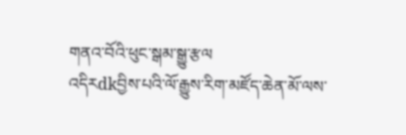གནའ་བོའི་ཕུང་སྒམ་སྒྱུ་རྩལ
འདིརdkབྱིས་པའི་ལོ་རྒྱུས་རིག་མཛོད་ཆེན་མོ་ལས་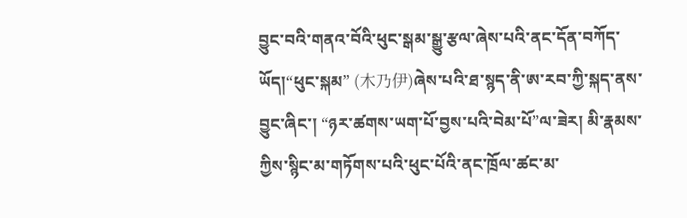བྱུང་བའི་གནའ་བོའི་ཕུང་སྒམ་སྒྱུ་རྩལ་ཞེས་པའི་ནང་དོན་བཀོད་ཡོད།“ཕུང་སྐམ” (木乃伊)ཞེས་པའི་ཐ་སྙད་ནི་ཨ་རབ་ཀྱི་སྐད་ནས་བྱུང་ཞིང་། “ཉར་ཚགས་ཡག་པོ་བྱས་པའི་བེམ་པོ”ལ་ཟེར། མི་རྣམས་ཀྱིས་སྙིང་མ་གཏོགས་པའི་ཕུང་པོའི་ནང་ཁྲོལ་ཚང་མ་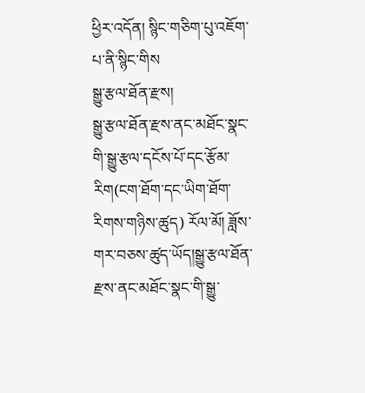ཕྱིར་འདོན། སྙིང་གཅིག་པུ་འཇོག་པ་ནི་སྙིང་གིས
སྒྱུ་རྩལ་ཐོན་རྫས།
སྒྱུ་རྩལ་ཐོན་རྫས་ནང་མཐོང་སྣང་གི་སྒྱུ་རྩལ་དངོས་པོ་དང་རྩོམ་རིག(ངག་ཐོག་དང་ཡིག་ཐོག་རིགས་གཉིས་ཚུད) རོལ་མོ། ཟློས་གར་བཅས་ཚུད་ཡོད།སྒྱུ་རྩལ་ཐོན་རྫས་ནང་མཐོང་སྣང་གི་སྒྱུ་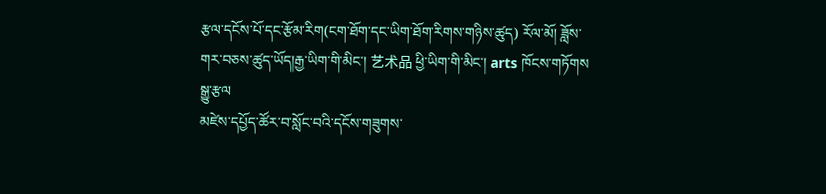རྩལ་དངོས་པོ་དང་རྩོམ་རིག(ངག་ཐོག་དང་ཡིག་ཐོག་རིགས་གཉིས་ཚུད) རོལ་མོ། ཟློས་གར་བཅས་ཚུད་ཡོད།རྒྱ་ཡིག་གི་མིང་། 艺术品 ཕྱི་ཡིག་གི་མིང་། arts ཁོངས་གཏོགས
སྒྱུ་རྩལ
མཛེས་དཔྱོད་ཚོར་བ་སློང་བའི་དངོས་གཟུགས་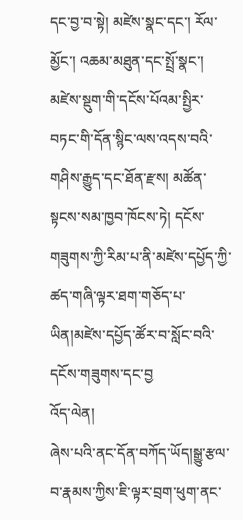དང་བྱ་བ་སྟེ། མཛེས་སྣང་དང་། རོལ་མྱོང་། འཆམ་མཐུན་དང་སྤྲོ་སྣང་། མཛེས་སྡུག་གི་དངོས་པོའམ་སྤྱིར་བཏང་གི་དོན་སྙིང་ལས་འདས་བའི་གཤིས་རྒྱུད་དང་ཐོན་རྫས། མཚོན་སྟངས་སམ་ཁྱབ་ཁོངས་ཏེ། དངོས་གཟུགས་ཀྱི་རིམ་པ་ནི་མཛེས་དཔྱོད་ཀྱི་ཚད་གཞི་ལྟར་ཐག་གཅོད་པ་ཡིན།མཛེས་དཔྱོད་ཚོར་བ་སློང་བའི་དངོས་གཟུགས་དང་བྱ
འོད་ལེན།
ཞེས་པའི་ནང་དོན་བཀོད་ཡོད།སྒྱུ་རྩལ་བ་རྣམས་ཀྱིས་ཇི་ལྟར་བྲག་ཕུག་ནང་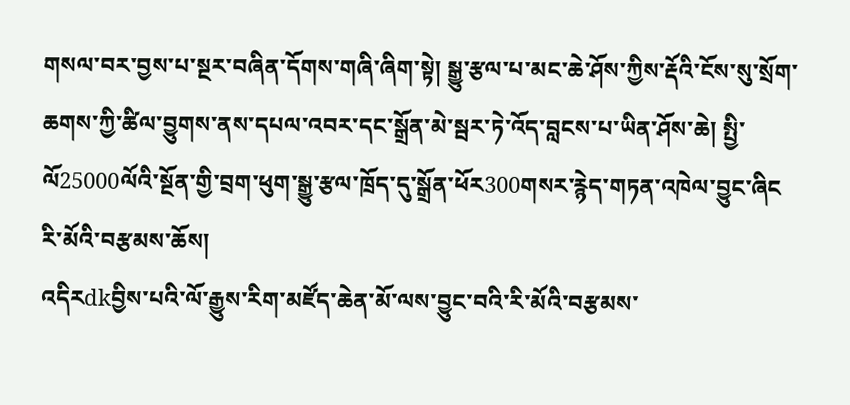གསལ་བར་བྱས་པ་སྔར་བཞིན་དོགས་གཞི་ཞིག་སྟེ། སྒྱུ་རྩལ་པ་མང་ཆེ་ཤོས་ཀྱིས་རྡོའི་ངོས་སུ་སྲོག་ཆགས་ཀྱི་ཚིལ་བྱུགས་ནས་དཔལ་འབར་དང་སྒྲོན་མེ་སྦར་ཏེ་འོད་བླངས་པ་ཡིན་ཤོས་ཆེ། སྤྱི་ལོ25000ལོའི་སྔོན་གྱི་བྲག་ཕུག་སྒྱུ་རྩལ་ཁྲོད་དུ་སྒྲོན་ཕོར300གསར་རྙེད་གཏན་འཁེལ་བྱུང་ཞིང
རི་མོའི་བརྩམས་ཆོས།
འདིརdkབྱིས་པའི་ལོ་རྒྱུས་རིག་མཛོད་ཆེན་མོ་ལས་བྱུང་བའི་རི་མོའི་བརྩམས་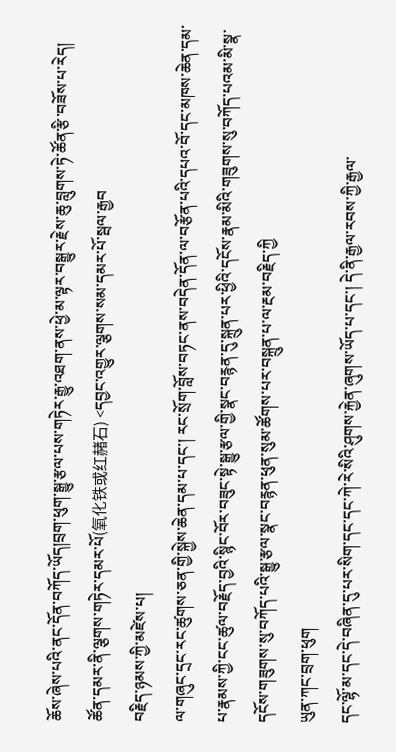ཆོས་ཞེས་པའི་ནང་དོན་བཀོད་ཡོད།བྲག་ཕུག་སྒྱུ་རྩལ་པས་གཏེར་རྒྱུ་འཐག་ནས་ཕྱེ་མ་ལྟར་བསྒྱུར་རྗེས་ཆུ་བླུགས་ཏེ་ཚོན་རྩི་བཟོས་པ་རེད། ཚོན་དམར་ནི་ལྕགས་གཏེར་དམར་པོ(氧化铁或红赭石) <དབྱང་འགྱུར་ལྕགས་སམ་དམར་པོ་སྦལ་རྒྱབ
བརྗིད་ཉམས་ཀྱི་མཛེས་པ།
ལ་གཞུང་དྲང་རང་ཚུགས་ཅན་གྱི་སྐྱེས་ཆེན་དམ་པ་དང་། རང་སྲོག་བློས་བཏང་ནས་བདེན་དོན་ལ་བརྩོན་པའི་དཔའ་བོ་དང་མཁས་ཆེན་དམ་པ་རྣམས་ཀྱི་ངང་ཚུལ་བརྗོད་བྱའི་སྙིང་བོར་བཟུང་སྟེ་སྒྱུ་རྩལ་གྱི་སྣང་བརྙན་དུ་སྐྲུན་པར་ཕྱིའི་དངོས་རྣམ་མིའི་གཟུགས་སུ་བཀོད་པའམ་མི་སྣ་དངོས་གཟུགས་སུ་བཀོད་པའི་སྒྱུ་རྩལ་སྣང་བརྙན་ཕུན་སུམ་ཚོགས་པར་བསྐྲུན་པ་ལ་རྔམ་བརྗིད་ཀྱི
ཡུན་ཀང་བྲག་ཕུག
དང་ལྷོ་མ་དང་དེ་བཞིན་དུ་པར་སིག་དང་དང་ཀེ་རེ་སིའི་ཤུགས་རྐྱེན་ཞུགས་ཡོད་པ་དང་། དེ་ནི་རྒྱལ་རབས་ཀྱི་རྒྱལ་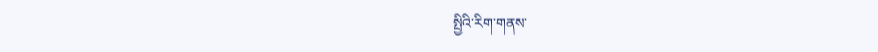སྤྱིའི་རིག་གནས་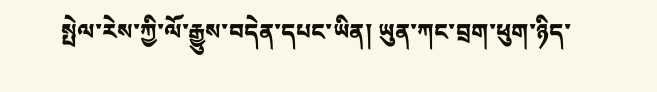སྤེལ་རེས་ཀྱི་ལོ་རྒྱུས་བདེན་དཔང་ཡིན། ཡུན་ཀང་བྲག་ཕུག་ཉིད་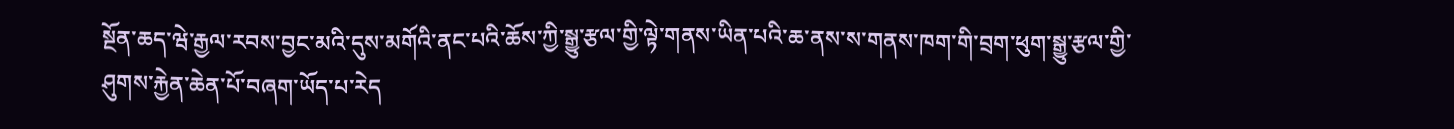སྔོན་ཆད་ཝེ་རྒྱལ་རབས་བྱང་མའི་དུས་མགོའི་ནང་པའི་ཆོས་ཀྱི་སྒྱུ་རྩལ་གྱི་ལྟེ་གནས་ཡིན་པའི་ཆ་ནས་ས་གནས་ཁག་གི་བྲག་ཕུག་སྒྱུ་རྩལ་གྱི་ཤུགས་རྐྱེན་ཆེན་པོ་བཞག་ཡོད་པ་རེད